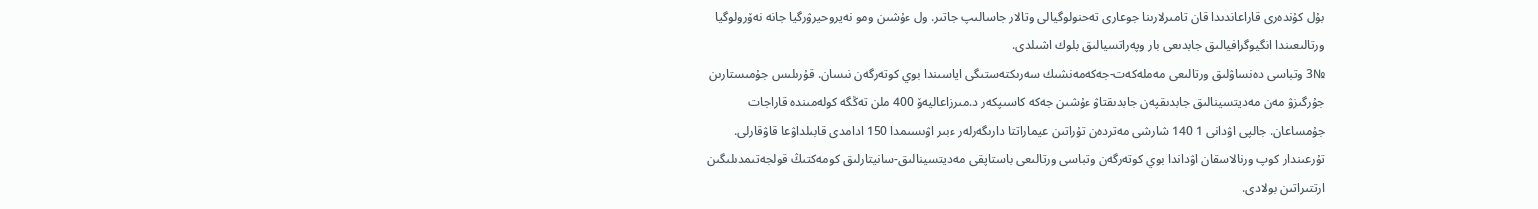بۇل كۇندەرى قاراعاندىدا قان تامىرلارىنا جوعارى تەحنولوگيالى وتالار جاسالىپ جاتىر. ول ءۇشىن ومو نەيروحيرۋرگيا جانە نەۆرولوگيا ورتالىعىندا انگيوگرافيالىق جابدىعى بار وپەراتسيالىق بلوك اشىلدى.
№3 وتباسى دەنساۋلىق ورتالىعى مەملەكەت-جەكەمەنشىك سەرىكتەستىگى اياسىندا بوي كوتەرگەن نىسان. قۇرىلىس جۇمىستارىن جۇرگىزۋ مەن مەديتسينالىق جابدىقپەن جابدىقتاۋ ءۇشىن جەكە كاسىپكەر د.مىرزاعاليەۆ 400 ملن تەڭگە كولەمىندە قاراجات جۇمساعان. جالپى اۋدانى 1 140 شارشى مەتردەن تۇراتىن عيماراتتا دارىگەرلەر ءبىر اۋىسىمدا 150 ادامدى قابىلداۋعا قاۋقارلى. تۇرعىندار كوپ ورنالاسقان اۋداندا بوي كوتەرگەن وتباسى ورتالىعى باستاپقى مەديتسينالىق-سانيتارلىق كومەكتىڭ قولجەتىمدىلىگىن ارتتىراتىن بولادى.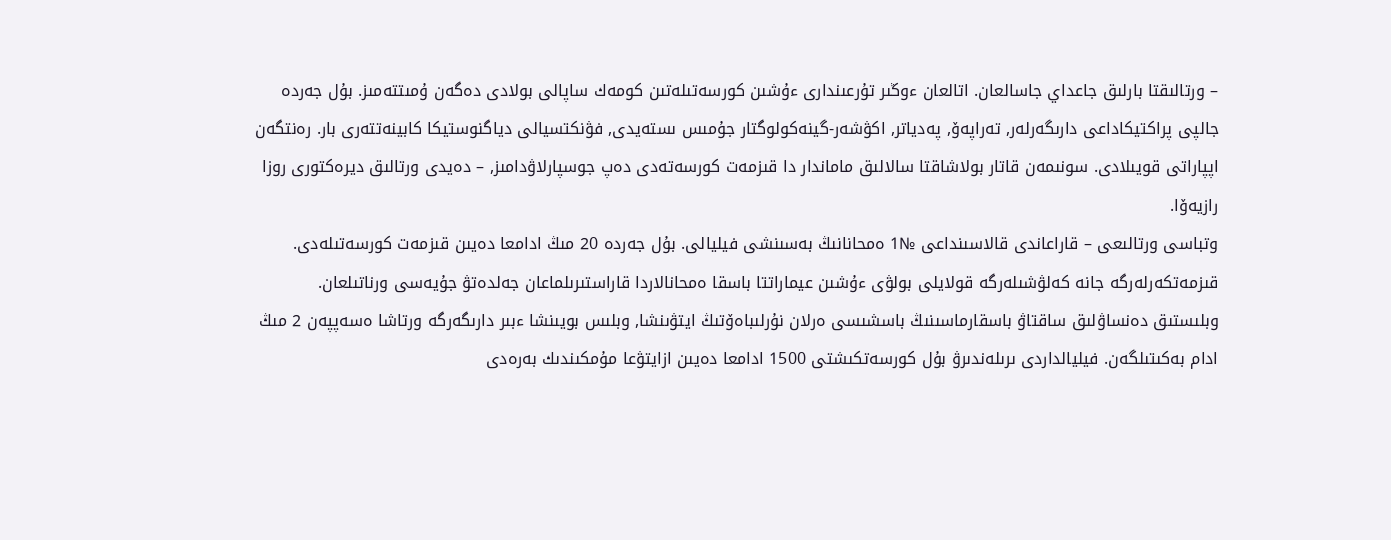– ورتالىقتا بارلىق جاعداي جاسالعان. اتالعان ءوڭىر تۇرعىندارى ءۇشىن كورسەتىلەتىن كومەك ساپالى بولادى دەگەن ۇمىتتەمىز. بۇل جەردە جالپى پراكتيكاداعى دارىگەرلەر, تەراپەۆ, پەدياتر, اكۋشەر-گينەكولوگتار جۇمىس ىستەيدى, فۋنكتسيالى دياگنوستيكا كابينەتتەرى بار. رەنتگەن اپپاراتى قويىلادى. سونىمەن قاتار بولاشاقتا سالالىق ماماندار دا قىزمەت كورسەتەدى دەپ جوسپارلاۋدامىز, – دەيدى ورتالىق ديرەكتورى روزا رازيەۆا.
وتباسى ورتالىعى – قاراعاندى قالاسىنداعى №1 ەمحانانىڭ بەسىنشى فيليالى. بۇل جەردە 20 مىڭ ادامعا دەيىن قىزمەت كورسەتىلەدى. قىزمەتكەرلەرگە جانە كەلۋشىلەرگە قولايلى بولۋى ءۇشىن عيماراتتا باسقا ەمحانالاردا قاراستىرىلماعان جەلدەتۋ جۇيەسى ورناتىلعان.
وبلىستىق دەنساۋلىق ساقتاۋ باسقارماسىنىڭ باسشىسى ەرلان نۇرلىباەۆتىڭ ايتۋىنشا, وبلىس بويىنشا ءبىر دارىگەرگە ورتاشا ەسەپپەن 2 مىڭ ادام بەكىتىلگەن. فيليالداردى ىرىلەندىرۋ بۇل كورسەتكىشتى 1500 ادامعا دەيىن ازايتۋعا مۇمكىندىك بەرەدى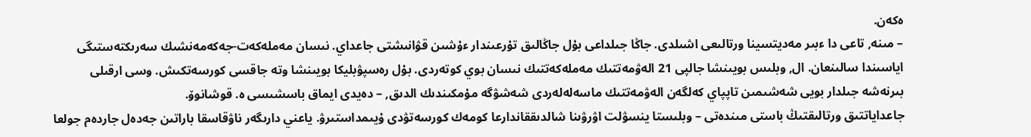ەكەن.
– مىنە, تاعى دا ءبىر مەديتسينا ورتالىعى اشىلدى. جاڭا جىلداعى بۇل جاڭالىق تۇرعىندار ءۇشىن قۋانىشتى جاعداي. نىسان مەملەكەت-جەكەمەنشىك سەرىكتەستىگى اياسىندا سالىنعان. ال, وبلىس بويىنشا جالپى 21 الەۋمەتتىك مەملەكەتتىك نىسان بوي كوتەردى. بۇل رەسپۋبليكا بويىنشا وتە جاقسى كورسەتكىش. وسى ارقىلى بىرنەشە جىلدار بويى شەشىمىن تاپپاي كەلگەن الەۋمەتتىك ماسەلەلەردى شەشۋگە مۇمكىندىك الدىق, – دەيدى ايماق باسشىسى ە. قوشانوۆ.
جاعداياتتىق ورتالىقتىڭ باستى مىندەتى – وبلىستا ينسۋلت اۋرۋىنا شالدىققاندارعا كومەك كورسەتۋدى ۇيىمداستىرۋ. ياعني دارىگەر ناۋقاسقا باراتىن جەدەل جاردەم جولعا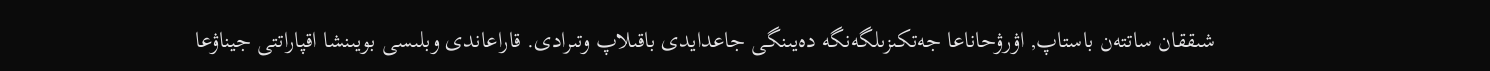شىققان ساتتەن باستاپ, اۋرۋحاناعا جەتكىزىلگەنگە دەيىنگى جاعدايدى باقىلاپ وتىرادى. قاراعاندى وبلىسى بويىنشا اقپاراتتى جيناۋعا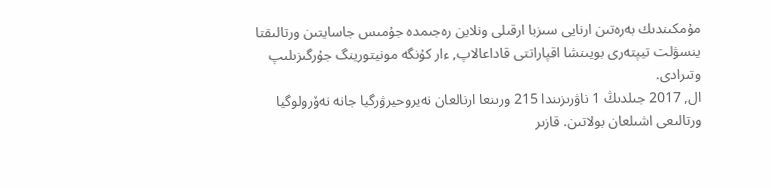مۇمكىندىك بەرەتىن ارنايى سىزبا ارقىلى ونلاين رەجىمدە جۇمىس جاسايتىن ورتالىقتا ينسۋلت تيپتەرى بويىنشا اقپاراتتى قاداعالاپ, ءار كۇنگە مونيتورينگ جۇرگىزىلىپ وتىرادى.
ال, 2017 جىلدىڭ 1 ناۋرىزىندا 215 ورىنعا ارنالعان نەيروحيرۋرگيا جانە نەۆرولوگيا ورتالىعى اشىلعان بولاتىن. قازىر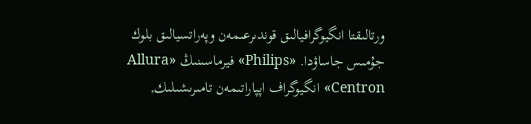ورتالىقتا انگيوگرافيالىق قوندىرعىمەن وپەراتسيالىق بلوك جۇمىس جاساۋدا. «Philips» فيرماسىنىڭ «Allura Centron» انگيوگراف اپپاراتىمەن تامىرىشىلىك,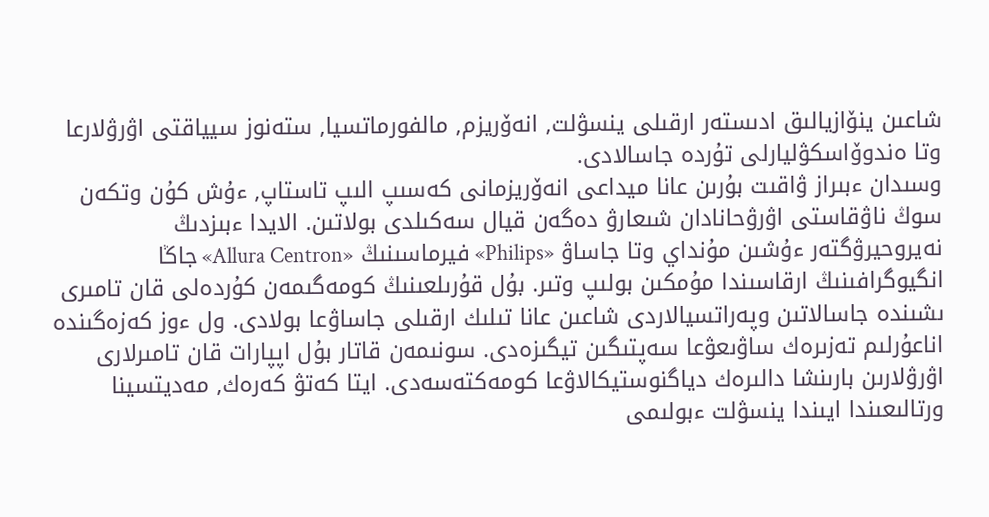شاعىن ينۆازيالىق ادىستەر ارقىلى ينسۋلت, انەۆريزم, مالفورماتسيا, ستەنوز سيياقتى اۋرۋلارعا وتا ەندوۆاسكۋليارلى تۇردە جاسالادى.
وسىدان ءبىراز ۋاقىت بۇرىن عانا ميداعى انەۆريزمانى كەسىپ الىپ تاستاپ, ءۇش كۇن وتكەن سوڭ ناۋقاستى اۋرۋحانادان شىعارۋ دەگەن قيال سەكىلدى بولاتىن. الايدا ءبىزدىڭ نەيروحيرۋگتەر ءۇشىن مۇنداي وتا جاساۋ «Philips» فيرماسىنىڭ «Allura Centron» جاڭا انگيوگرافىنىڭ ارقاسىندا مۇمكىن بولىپ وتىر. بۇل قۇرىلعىنىڭ كومەگىمەن كۇردەلى قان تامىرى ىشىندە جاسالاتىن وپەراتسيالاردى شاعىن عانا تىلىك ارقىلى جاساۋعا بولادى. ول ءوز كەزەگىندە اناعۇرلىم تەزىرەك ساۋىعۋعا سەپتىگىن تيگىزەدى. سونىمەن قاتار بۇل اپپارات قان تامىرلارى اۋرۋلارىن بارىنشا دالىرەك دياگنوستيكالاۋعا كومەكتەسەدى. ايتا كەتۋ كەرەك, مەديتسينا ورتالىعىندا ايىندا ينسۋلت ءبولىمى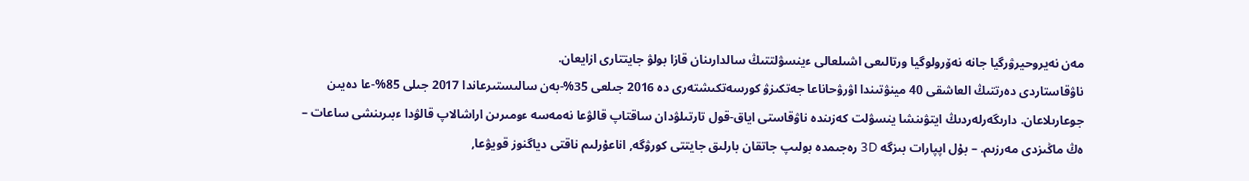مەن نەيروحيرۋرگيا جانە نەۆرولوگيا ورتالىعى اشىلعالى ءينسۋلتتىڭ سالدارىنان قازا بولۋ جايتتارى ازايعان.
ناۋقاستاردى دەرتتىڭ العاشقى 40 مينۋتىندا اۋرۋحاناعا جەتكىزۋ كورسەتكىشتەرى دە 2016 جىلعى 35%-بەن سالىستىرعاندا 2017 جىلى 85%-عا دەيىن جوعارىلاعان. دارىگەرلەردىڭ ايتۋىنشا ينسۋلت كەزىندە ناۋقاستى اياق-قول تارتىلۋدان ساقتاپ قالۋعا نەمەسە ءومىرىن اراشالاپ قالۋدا ءبىرىنشى ساعات – ەڭ ماڭىزدى مەرزىم. – بۇل اپپارات بىزگە 3D رەجىمدە بولىپ جاتقان بارلىق جايتتى كورۋگە, اناعۇرلىم ناقتى دياگنوز قويۋعا,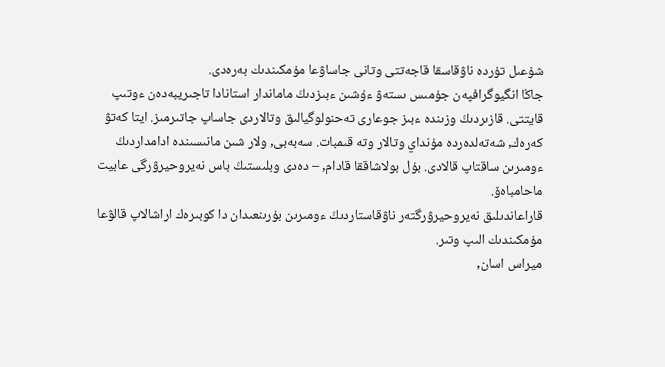شۇعىل تۇردە ناۋقاسقا قاجەتتى وتانى جاساۋعا مۇمكىندىك بەرەدى.
جاڭا انگيوگرافپەن جۇمىس ىستەۋ ءۇشىن ءبىزدىڭ ماماندار استانادا تاجىريبەدەن ءوتىپ قايتتى. قازىردىڭ وزىندە ءبىز جوعارى تەحنولوگيالىق وتالاردى جاساپ جاتىرمىز. ايتا كەتۋ كەرەك, شەتەلدەردە مۇنداي وتالار وتە قىمبات. سەبەبى, ولار شىن مانىسىندە ادامداردىڭ ءومىرىن ساقتاپ قالادى. بۇل بولاشاققا قادام, – دەدى وبلىستىڭ باس نەيروحيرۋرگى عابيت ماحامباەۆ.
قاراعاندىلىق نەيروحيرۋرگتەر ناۋقاستاردىڭ ءومىرىن بۇرىنعىدان دا كوبىرەك اراشالاپ قالۋعا مۇمكىندىك الىپ وتىر.
ميراس اسان,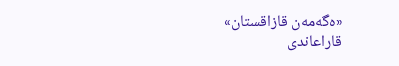«ەگەمەن قازاقستان»
قاراعاندى